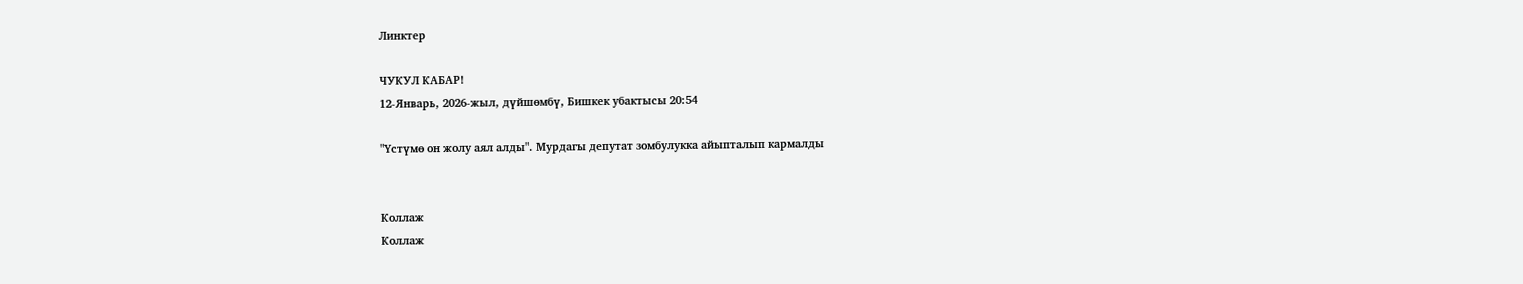Линктер

ЧУКУЛ КАБАР!
12-Январь, 2026-жыл, дүйшөмбү, Бишкек убактысы 20:54

"Үстүмө он жолу аял алды". Мурдагы депутат зомбулукка айыпталып кармалды


Коллаж
Коллаж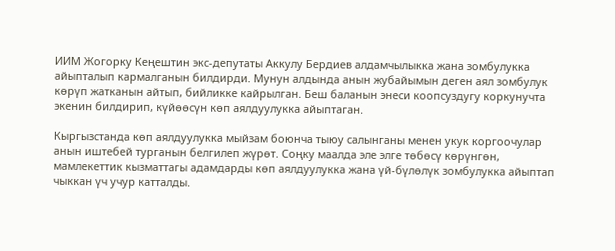ИИМ Жогорку Кеңештин экс-депутаты Аккулу Бердиев алдамчылыкка жана зомбулукка айыпталып кармалганын билдирди. Мунун алдында анын жубайымын деген аял зомбулук көрүп жатканын айтып, бийликке кайрылган. Беш баланын энеси коопсуздугу коркунучта экенин билдирип, күйөөсүн көп аялдуулукка айыптаган.

Кыргызстанда көп аялдуулукка мыйзам боюнча тыюу салынганы менен укук коргоочулар анын иштебей турганын белгилеп жүрөт. Соңку маалда эле элге төбөсү көрүнгөн, мамлекеттик кызматтагы адамдарды көп аялдуулукка жана үй-бүлөлүк зомбулукка айыптап чыккан үч учур катталды.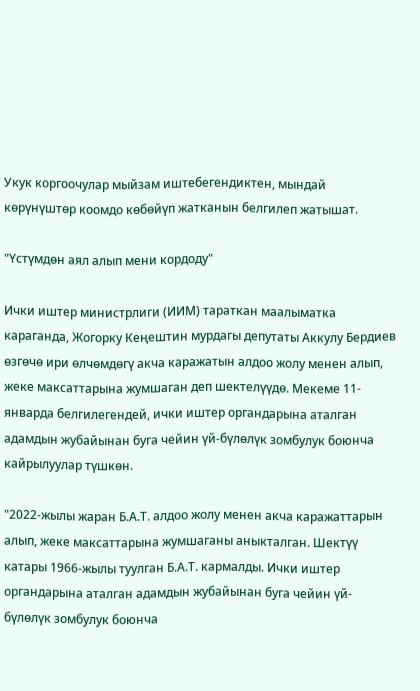Укук коргоочулар мыйзам иштебегендиктен, мындай көрүнүштөр коомдо көбөйүп жатканын белгилеп жатышат.

"Үстүмдөн аял алып мени кордоду"

Ички иштер министрлиги (ИИМ) тараткан маалыматка караганда, Жогорку Кеңештин мурдагы депутаты Аккулу Бердиев өзгөчө ири өлчөмдөгү акча каражатын алдоо жолу менен алып, жеке максаттарына жумшаган деп шектелүүдө. Мекеме 11-январда белгилегендей, ички иштер органдарына аталган адамдын жубайынан буга чейин үй-бүлөлүк зомбулук боюнча кайрылуулар түшкөн.

"2022-жылы жаран Б.А.Т. алдоо жолу менен акча каражаттарын алып, жеке максаттарына жумшаганы аныкталган. Шектүү катары 1966-жылы туулган Б.А.Т. кармалды. Ички иштер органдарына аталган адамдын жубайынан буга чейин үй-бүлөлүк зомбулук боюнча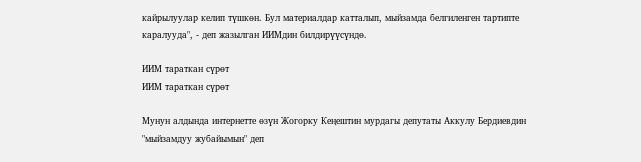кайрылуулар келип түшкөн. Бул материалдар катталып, мыйзамда белгиленген тартипте каралууда", - деп жазылган ИИМдин билдирүүсүндө.

ИИМ тараткан сүрөт
ИИМ тараткан сүрөт

Мунун алдында интернетте өзүн Жогорку Кеңештин мурдагы депутаты Аккулу Бердиевдин "мыйзамдуу жубайымын" деп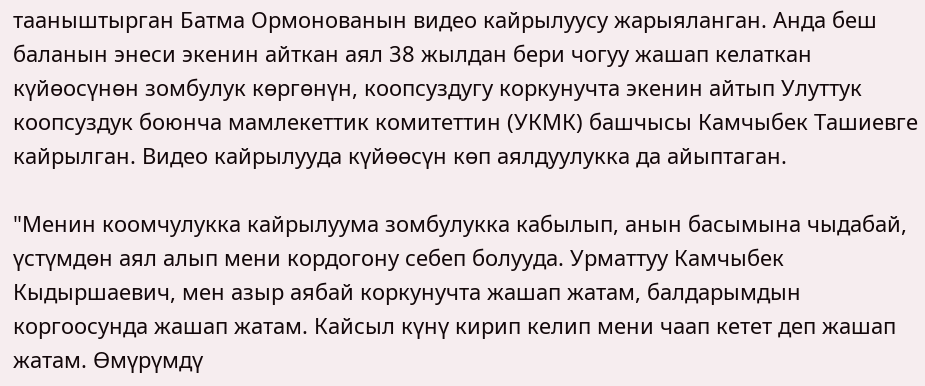тааныштырган Батма Ормонованын видео кайрылуусу жарыяланган. Анда беш баланын энеси экенин айткан аял 38 жылдан бери чогуу жашап келаткан күйөосүнөн зомбулук көргөнүн, коопсуздугу коркунучта экенин айтып Улуттук коопсуздук боюнча мамлекеттик комитеттин (УКМК) башчысы Камчыбек Ташиевге кайрылган. Видео кайрылууда күйөөсүн көп аялдуулукка да айыптаган.

"Менин коомчулукка кайрылуума зомбулукка кабылып, анын басымына чыдабай, үстүмдөн аял алып мени кордогону себеп болууда. Урматтуу Камчыбек Кыдыршаевич, мен азыр аябай коркунучта жашап жатам, балдарымдын коргоосунда жашап жатам. Кайсыл күнү кирип келип мени чаап кетет деп жашап жатам. Өмүрүмдү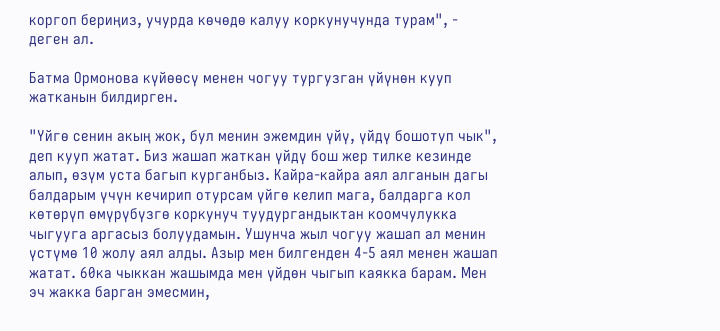коргоп бериңиз, учурда көчөдө калуу коркунучунда турам", - деген ал.

Батма Ормонова күйөөсү менен чогуу тургузган үйүнөн кууп жатканын билдирген.

"Үйгө сенин акың жок, бул менин эжемдин үйү, үйдү бошотуп чык", деп кууп жатат. Биз жашап жаткан үйдү бош жер тилке кезинде алып, өзүм уста багып курганбыз. Кайра-кайра аял алганын дагы балдарым үчүн кечирип отурсам үйгө келип мага, балдарга кол көтөрүп өмүрүбүзгө коркунуч туудургандыктан коомчулукка чыгууга аргасыз болуудамын. Ушунча жыл чогуу жашап ал менин үстүмө 10 жолу аял алды. Азыр мен билгенден 4-5 аял менен жашап жатат. 60ка чыккан жашымда мен үйдөн чыгып каякка барам. Мен эч жакка барган эмесмин,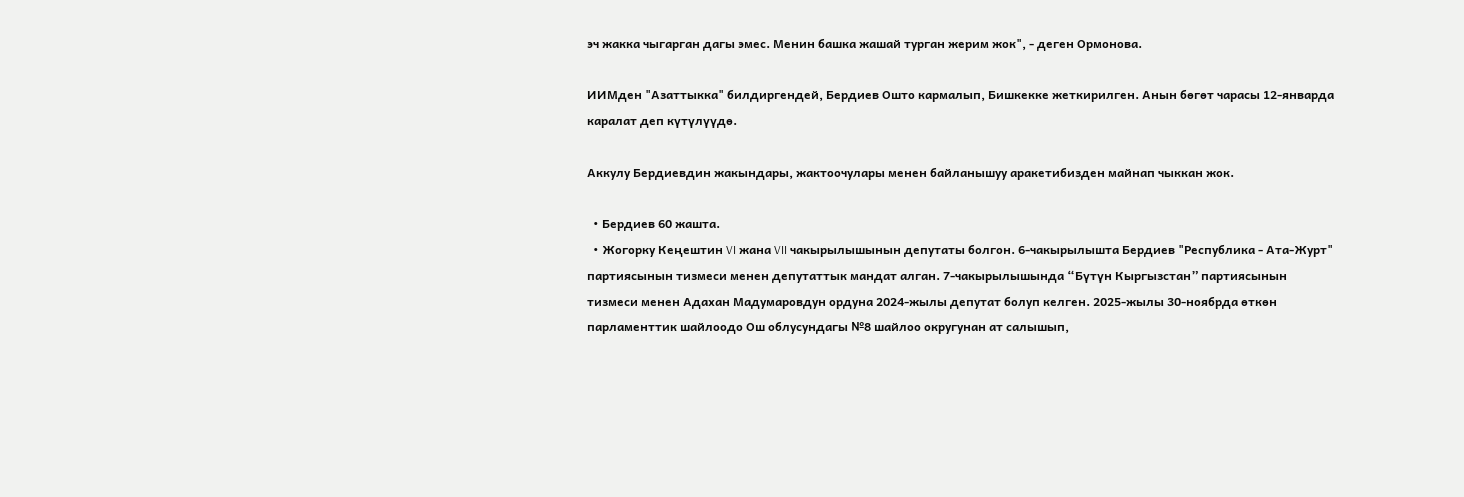эч жакка чыгарган дагы эмес. Менин башка жашай турган жерим жок", - деген Ормонова.

ИИМден "Азаттыкка" билдиргендей, Бердиев Ошто кармалып, Бишкекке жеткирилген. Анын бөгөт чарасы 12-январда каралат деп күтүлүүдө.

Аккулу Бердиевдин жакындары, жактоочулары менен байланышуу аракетибизден майнап чыккан жок.

  • Бердиев 60 жашта.
  • Жогорку Кеңештин VI жана VII чакырылышынын депутаты болгон. 6-чакырылышта Бердиев "Республика - Ата-Журт" партиясынын тизмеси менен депутаттык мандат алган. 7-чакырылышында “Бүтүн Кыргызстан” партиясынын тизмеси менен Адахан Мадумаровдун ордуна 2024-жылы депутат болуп келген. 2025-жылы 30-ноябрда өткөн парламенттик шайлоодо Ош облусундагы №8 шайлоо округунан ат салышып,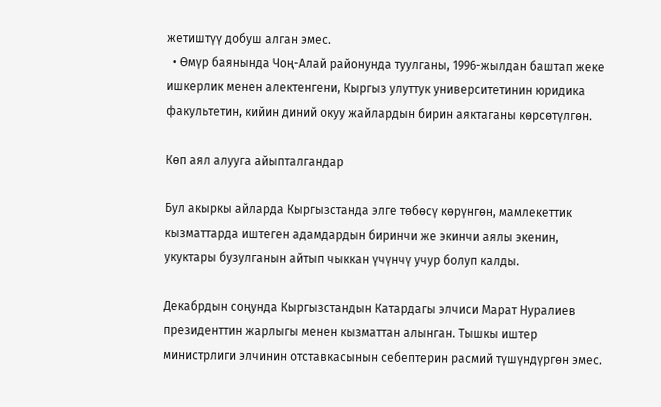жетиштүү добуш алган эмес.
  • Өмүр баянында Чоң-Алай районунда туулганы, 1996-жылдан баштап жеке ишкерлик менен алектенгени, Кыргыз улуттук университетинин юридика факультетин, кийин диний окуу жайлардын бирин аяктаганы көрсөтүлгөн.

Көп аял алууга айыпталгандар

Бул акыркы айларда Кыргызстанда элге төбөсү көрүнгөн, мамлекеттик кызматтарда иштеген адамдардын биринчи же экинчи аялы экенин, укуктары бузулганын айтып чыккан үчүнчү учур болуп калды.

Декабрдын соңунда Кыргызстандын Катардагы элчиси Марат Нуралиев президенттин жарлыгы менен кызматтан алынган. Тышкы иштер министрлиги элчинин отставкасынын себептерин расмий түшүндүргөн эмес.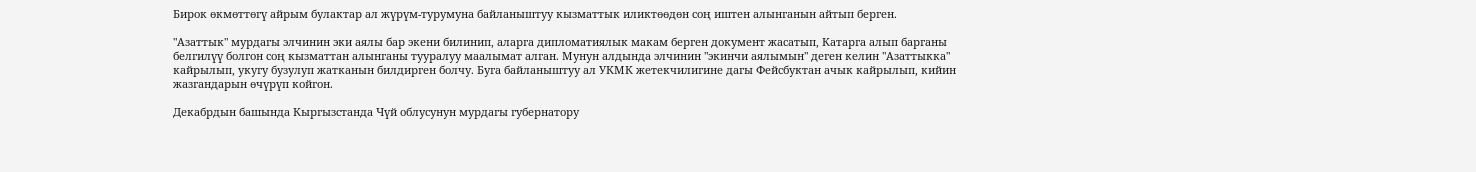Бирок өкмөттөгү айрым булактар ал жүрүм-турумуна байланыштуу кызматтык иликтөөдөн соң иштен алынганын айтып берген.

"Азаттык" мурдагы элчинин эки аялы бар экени билинип, аларга дипломатиялык макам берген документ жасатып, Катарга алып барганы белгилүү болгон соң кызматтан алынганы тууралуу маалымат алган. Мунун алдында элчинин "экинчи аялымын" деген келин "Азаттыкка" кайрылып, укугу бузулуп жатканын билдирген болчу. Буга байланыштуу ал УКМК жетекчилигине дагы Фейсбуктан ачык кайрылып, кийин жазгандарын өчүрүп койгон.

Декабрдын башында Кыргызстанда Чүй облусунун мурдагы губернатору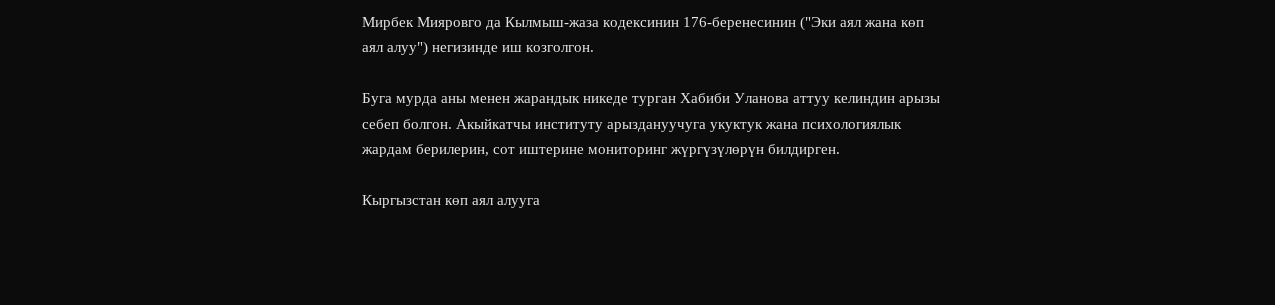Мирбек Мияровго да Кылмыш-жаза кодексинин 176-беренесинин ("Эки аял жана көп аял алуу") негизинде иш козголгон.

Буга мурда аны менен жарандык никеде турган Хабиби Уланова аттуу келиндин арызы себеп болгон. Акыйкатчы институту арыздануучуга укуктук жана психологиялык жардам берилерин, сот иштерине мониторинг жүргүзүлөрүн билдирген.

Кыргызстан көп аял алууга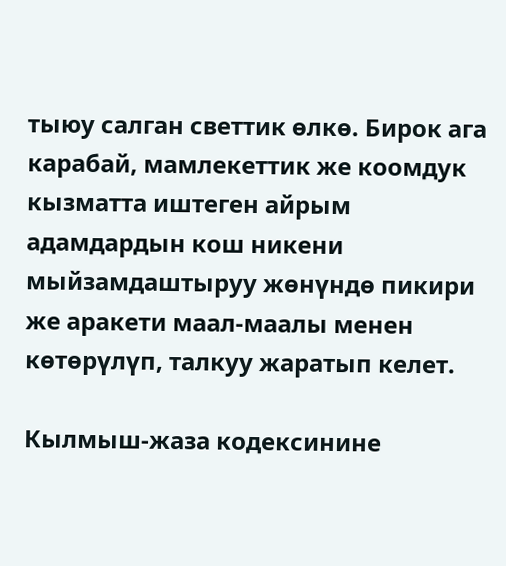тыюу салган светтик өлкө. Бирок ага карабай, мамлекеттик же коомдук кызматта иштеген айрым адамдардын кош никени мыйзамдаштыруу жөнүндө пикири же аракети маал-маалы менен көтөрүлүп, талкуу жаратып келет.

Кылмыш-жаза кодексинине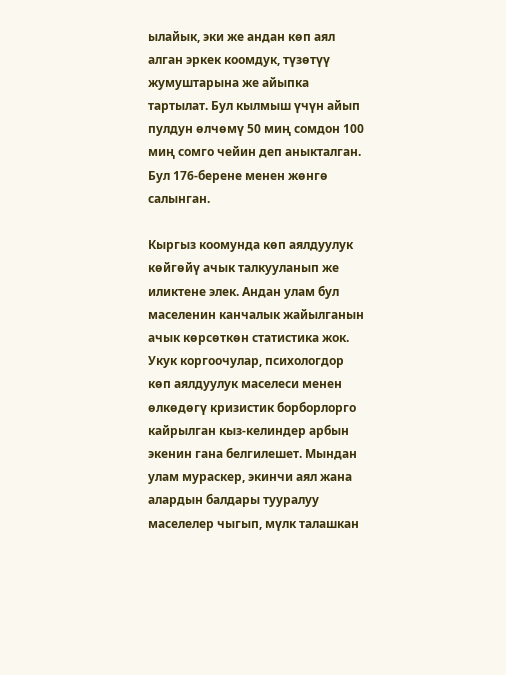ылайык, эки же андан көп аял алган эркек коомдук, түзөтүү жумуштарына же айыпка тартылат. Бул кылмыш үчүн айып пулдун өлчөмү 50 миң сомдон 100 миң сомго чейин деп аныкталган. Бул 176-берене менен жөнгө салынган.

Кыргыз коомунда көп аялдуулук көйгөйү ачык талкууланып же иликтене элек. Андан улам бул маселенин канчалык жайылганын ачык көрсөткөн статистика жок. Укук коргоочулар, психологдор көп аялдуулук маселеси менен өлкөдөгү кризистик борборлорго кайрылган кыз-келиндер арбын экенин гана белгилешет. Мындан улам мураскер, экинчи аял жана алардын балдары тууралуу маселелер чыгып, мүлк талашкан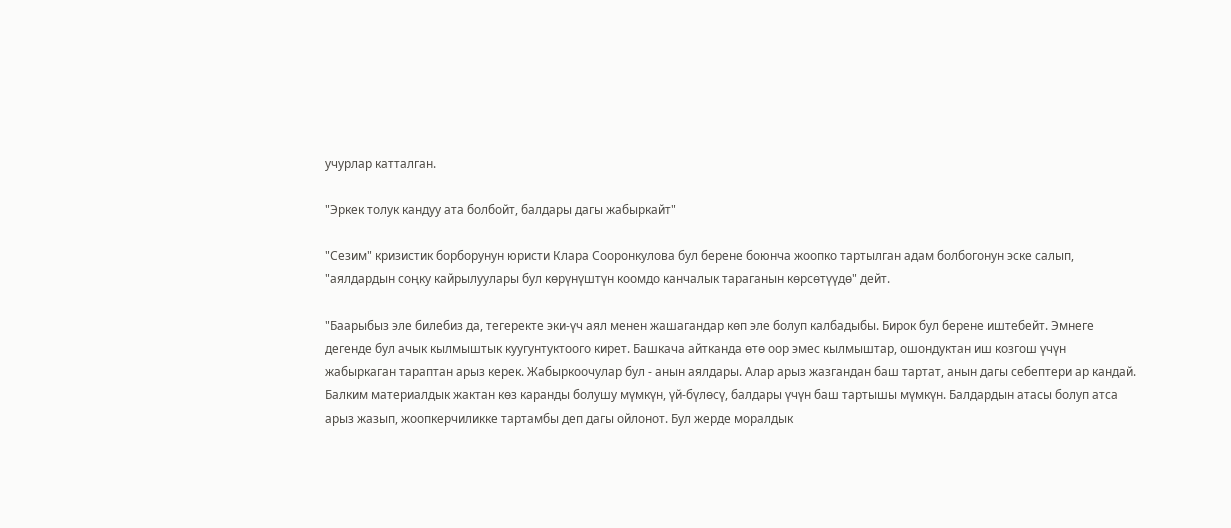учурлар катталган.

"Эркек толук кандуу ата болбойт, балдары дагы жабыркайт"

"Сезим" кризистик борборунун юристи Клара Сооронкулова бул берене боюнча жоопко тартылган адам болбогонун эске салып, "аялдардын соңку кайрылуулары бул көрүнүштүн коомдо канчалык тараганын көрсөтүүдө" дейт.

"Баарыбыз эле билебиз да, тегеректе эки-үч аял менен жашагандар көп эле болуп калбадыбы. Бирок бул берене иштебейт. Эмнеге дегенде бул ачык кылмыштык куугунтуктоого кирет. Башкача айтканда өтө оор эмес кылмыштар, ошондуктан иш козгош үчүн жабыркаган тараптан арыз керек. Жабыркоочулар бул - анын аялдары. Алар арыз жазгандан баш тартат, анын дагы себептери ар кандай. Балким материалдык жактан көз каранды болушу мүмкүн, үй-бүлөсү, балдары үчүн баш тартышы мүмкүн. Балдардын атасы болуп атса арыз жазып, жоопкерчиликке тартамбы деп дагы ойлонот. Бул жерде моралдык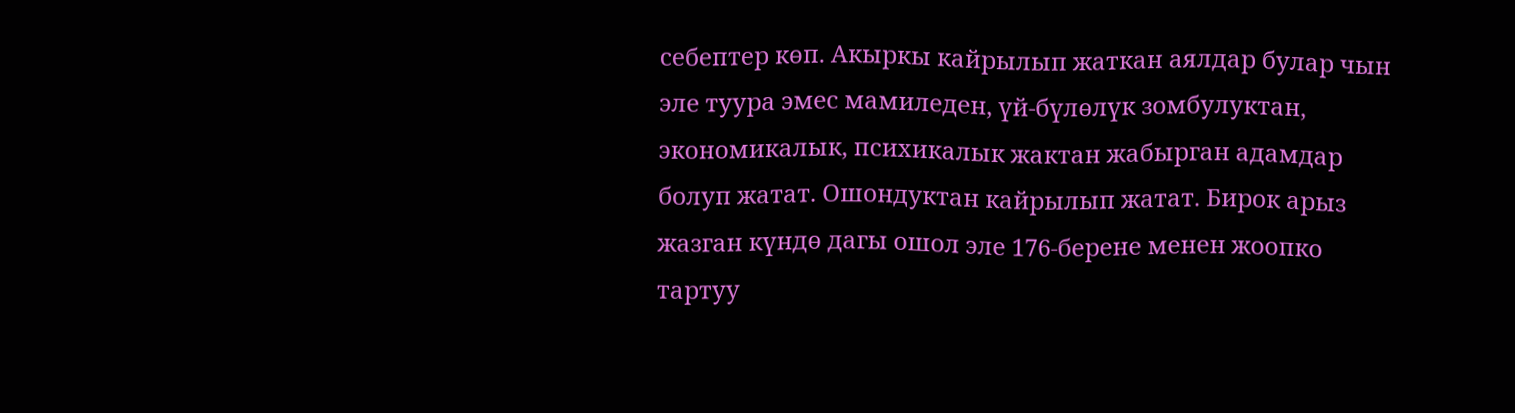себептер көп. Акыркы кайрылып жаткан аялдар булар чын эле туура эмес мамиледен, үй-бүлөлүк зомбулуктан, экономикалык, психикалык жактан жабырган адамдар болуп жатат. Ошондуктан кайрылып жатат. Бирок арыз жазган күндө дагы ошол эле 176-берене менен жоопко тартуу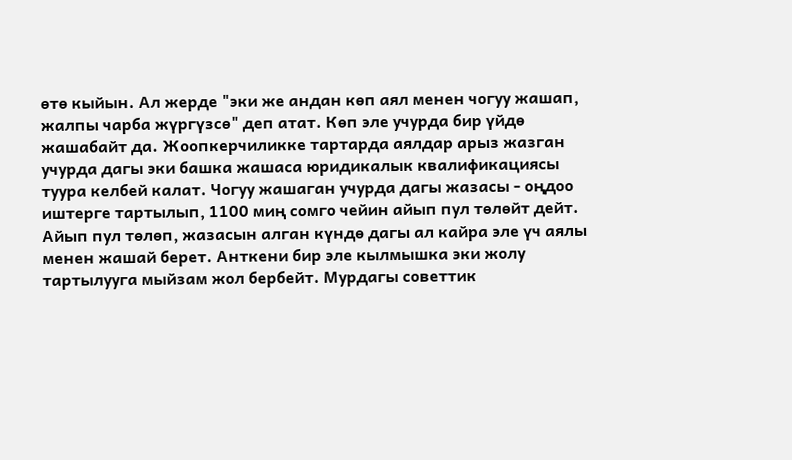өтө кыйын. Ал жерде "эки же андан көп аял менен чогуу жашап, жалпы чарба жүргүзсө" деп атат. Көп эле учурда бир үйдө жашабайт да. Жоопкерчиликке тартарда аялдар арыз жазган учурда дагы эки башка жашаса юридикалык квалификациясы туура келбей калат. Чогуу жашаган учурда дагы жазасы - оңдоо иштерге тартылып, 1100 миң сомго чейин айып пул төлөйт дейт. Айып пул төлөп, жазасын алган күндө дагы ал кайра эле үч аялы менен жашай берет. Анткени бир эле кылмышка эки жолу тартылууга мыйзам жол бербейт. Мурдагы советтик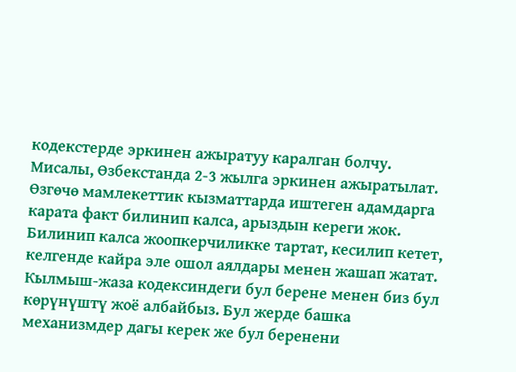кодекстерде эркинен ажыратуу каралган болчу. Мисалы, Өзбекстанда 2-3 жылга эркинен ажыратылат. Өзгөчө мамлекеттик кызматтарда иштеген адамдарга карата факт билинип калса, арыздын кереги жок. Билинип калса жоопкерчиликке тартат, кесилип кетет, келгенде кайра эле ошол аялдары менен жашап жатат. Кылмыш-жаза кодексиндеги бул берене менен биз бул көрүнүштү жоё албайбыз. Бул жерде башка механизмдер дагы керек же бул беренени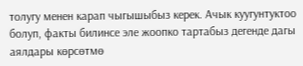толугу менен карап чыгышыбыз керек. Ачык куугунтуктоо болуп, факты билинсе эле жоопко тартабыз дегенде дагы аялдары көрсөтмө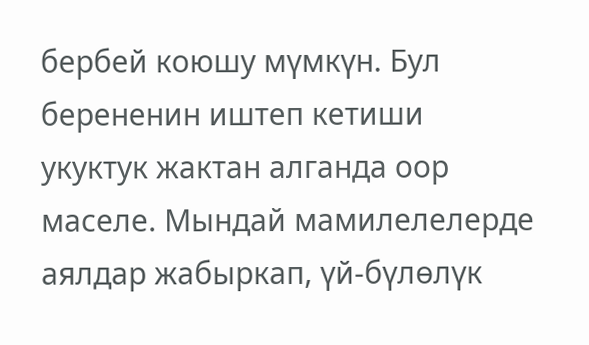бербей коюшу мүмкүн. Бул берененин иштеп кетиши укуктук жактан алганда оор маселе. Мындай мамилелелерде аялдар жабыркап, үй-бүлөлүк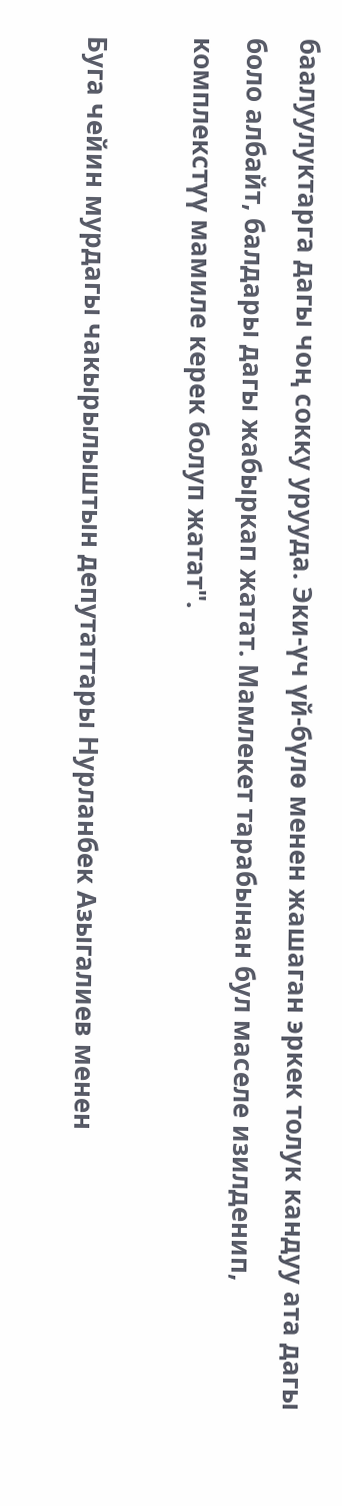баалуулуктарга дагы чоң сокку урууда. Эки-үч үй-бүлө менен жашаган эркек толук кандуу ата дагы боло албайт, балдары дагы жабыркап жатат. Мамлекет тарабынан бул маселе изилденип, комплекстүү мамиле керек болуп жатат".

Буга чейин мурдагы чакырылыштын депутаттары Нурланбек Азыгалиев менен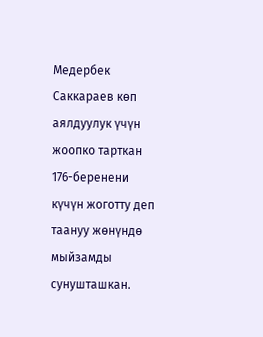Медербек Саккараев көп аялдуулук үчүн жоопко тарткан 176-беренени күчүн жоготту деп таануу жөнүндө мыйзамды сунушташкан.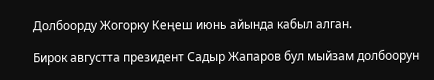Долбоорду Жогорку Кеңеш июнь айында кабыл алган.

Бирок августта президент Садыр Жапаров бул мыйзам долбоорун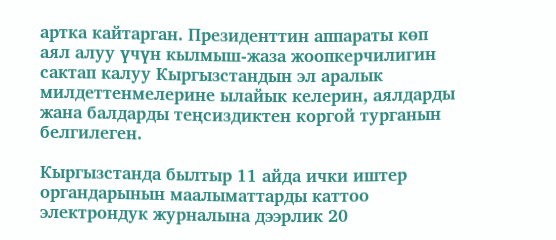артка кайтарган. Президенттин аппараты көп аял алуу үчүн кылмыш-жаза жоопкерчилигин сактап калуу Кыргызстандын эл аралык милдеттенмелерине ылайык келерин, аялдарды жана балдарды теңсиздиктен коргой турганын белгилеген.

Кыргызстанда былтыр 11 айда ички иштер органдарынын маалыматтарды каттоо электрондук журналына дээрлик 20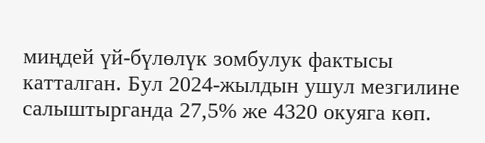миңдей үй-бүлөлүк зомбулук фактысы катталган. Бул 2024-жылдын ушул мезгилине салыштырганда 27,5% же 4320 окуяга көп.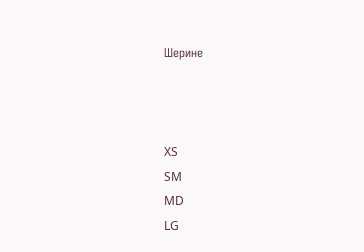Шерине



XS
SM
MD
LG